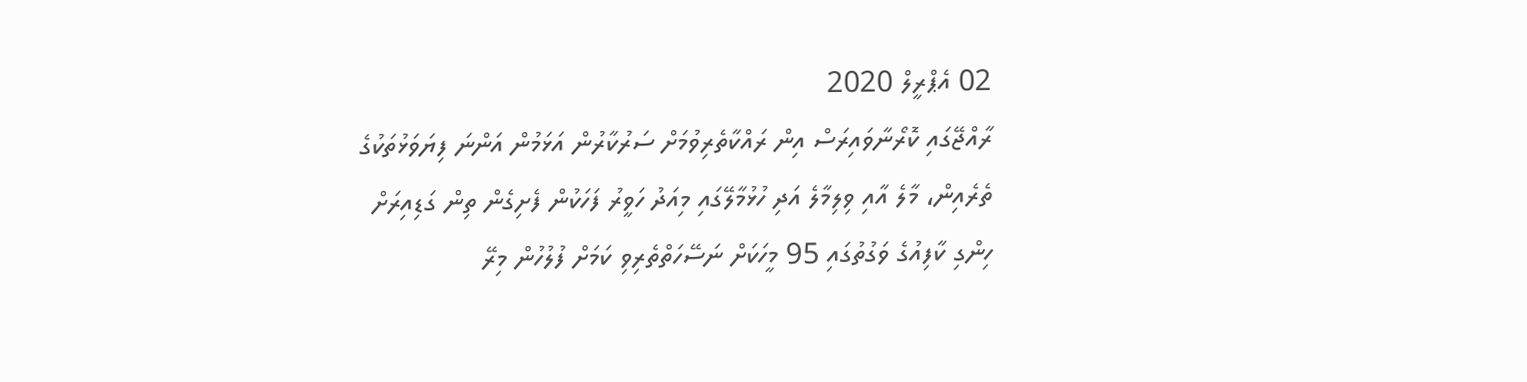02 އެޕްރީލް 2020
ރާއްޖޭގައި ކޮރޯނާވައިރަސް އިން ރައްކާތެރިވުމަށް ސަރުކާރުން އަޅަމުން އަންނަ ފިޔަވަޅުތަކުގެ ތެރެއިން، މާލެ އާއި ވިލިމާލެ އަދި ހުޅުމާލޭގައި މިއަދު ހަވީރު ފަހަކުން ފެށިގެން ތިން ގަޑިއިރަށް ހިންގި ކާފިއުގެ ވަގުތުގައި 95 މީހަކަށް ނަސޭހަތްތެރިވި ކަމަށް ފުލުހުން މިރޭ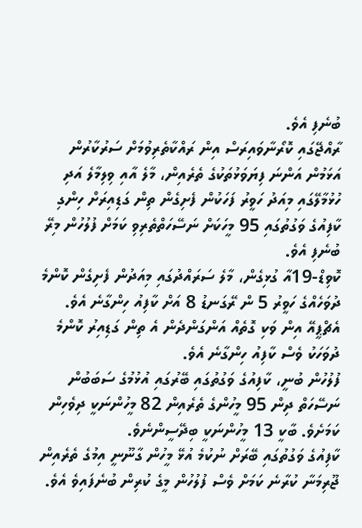ބުނެފި އެވެ.
ރާއްޖޭގައި ކޮރޯނާވައިރަސް އިން ރައްކާތެރިވުމަށް ސަރުކާރުން އަޅަމުން އަންނަ ފިޔަވަޅުތަކުގެ ތެރެއިން، މާލެ އާއި ވިލިމާލެ އަދި ހުޅުމާލޭގައި މިއަދު ހަވީރު ފަހަކުން ފެށިގެން ތިން ގަޑިއިރަށް ހިންގި ކާފިއުގެ ވަގުތުގައި 95 މީހަކަށް ނަސޭހަތްތެރިވި ކަމަށް ފުލުހުން މިރޭ ބުނެފި އެވެ.
ކޮވިޑް-19އާ ގުޅިގެން، މާލެ ސަރައްދުގައި މިއަދުން ފެށިގެން ކޮންމެ ދުވަހެއްގެ ހަވީރު 5 ން ރޭގަނޑު 8 އަށް ކާފިއު ހިންގާނެ އެވެ. އެޗްޕީއޭ އިން ވަކި ގޮތެއް އަންގަންދެން އެ ތިން ގަޑިއިރު ކޮންމެ ދުވަހަކު ވެސް ކާފިއު ހިންގާނެ އެވެ.
ފުލުހުން ބުނީ، ކާފިއުގެ ވަގުތުގައި ބޭރުގައި އުޅުމުގެ ސަބަބުން ނަސޭހަތް ދިން 95 މީހުންގެ ތެރެއިން 82 މީހުންނަކީ ދިވެހިން ކަމަށެވެ. ބާކީ 13 މީހުންނަކީ ބިދޭސީންނެވެ.
ކާފިއުގެ ވަގުތުގައި ބޭރަށް ނުކުމެ އުޅޭ މީހުން ގާނޫނީ އިމުގެ ތެރެއިން ޖޫރިމަނާ ކުރާނެ ކަމަށް ވެސް ފުލުހުން މީގެ ކުރިން ބުނެފައިވެ އެވެ.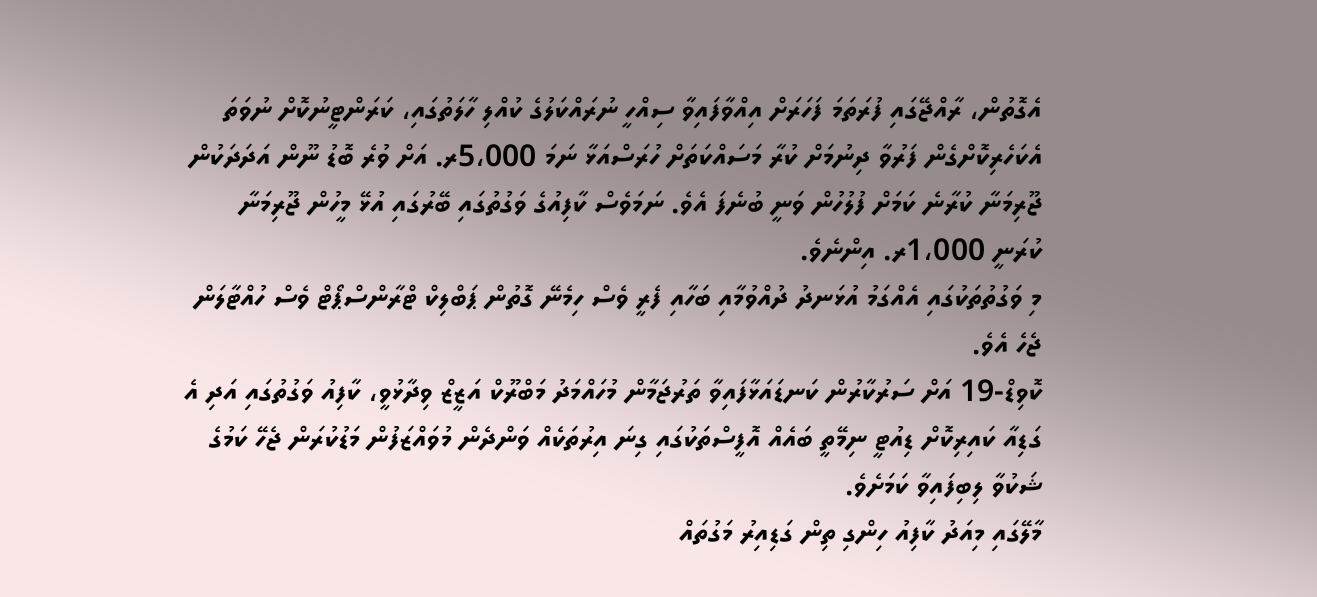އެގޮތުން، ރާއްޖޭގައި ފުރަތަމަ ފަހަރަށް އިއްވާފައިވާ ސިއްހީ ނުރައްކަލުގެ ކުއްލި ހާލަތުގައި، ކަރަންޓީނުކޮށް ނުވަތަ އެކަހެރިކޮށްގެން ފަރުވާ ދިނުމަށް ކުރާ މަސައްކަތަށް ހުރަސްއަޅާ ނަމަ 5،000ރ. އަށް ވުރެ ބޮޑު ނޫން އަދަދަކުން ޖޫރިމަނާ ކުރާނެ ކަމަށް ފުލުހުން ވަނީ ބުނެފަ އެވެ. ނަމަވެސް ކާފިއުގެ ވަގުތުގައި ބޭރުގައި އުޅޭ މީހުން ޖޫރިމަނާ ކުރަނީ 1،000ރ. އިންނެވެ.
މި ވަގުތުތަކުގައި އެއްގަމު އުޅަނދު ދުއްވުމާއި ބަހާއި ފެރީ ވެސް ހިމެނޭ ގޮތުން ޕަބްލިކް ޓްރާންސްޕޯޓް ވެސް ހުއްޓާލަން ޖެހެ އެވެ.
ކޮވިޑް-19 އަށް ސަރުކާރުން ކަނޑައަޅާފައިވާ ތަރުޖަމާން މުހައްމަދު މަބްރޫކް އަޒީޒް ވިދާޅުވީ، ކާފިއު ވަގުތުގައި އަދި އެ ގަޑިއާ ކައިރިކޮށް ޑިއުޓީ ނިމޭތީ ބައެއް އޮފީސްތަކުގައި ގިނަ އިރުތަކެއް ވަންދެން މުވައްޒަފުން މަޑުކުރަން ޖެހޭ ކަމުގެ ޝަކުވާ ލިބިފައިވާ ކަމަށެވެ.
މާލޭގައި މިއަދު ކާފިއު ހިންގި ތިން ގަޑިއިރު މަގުތައް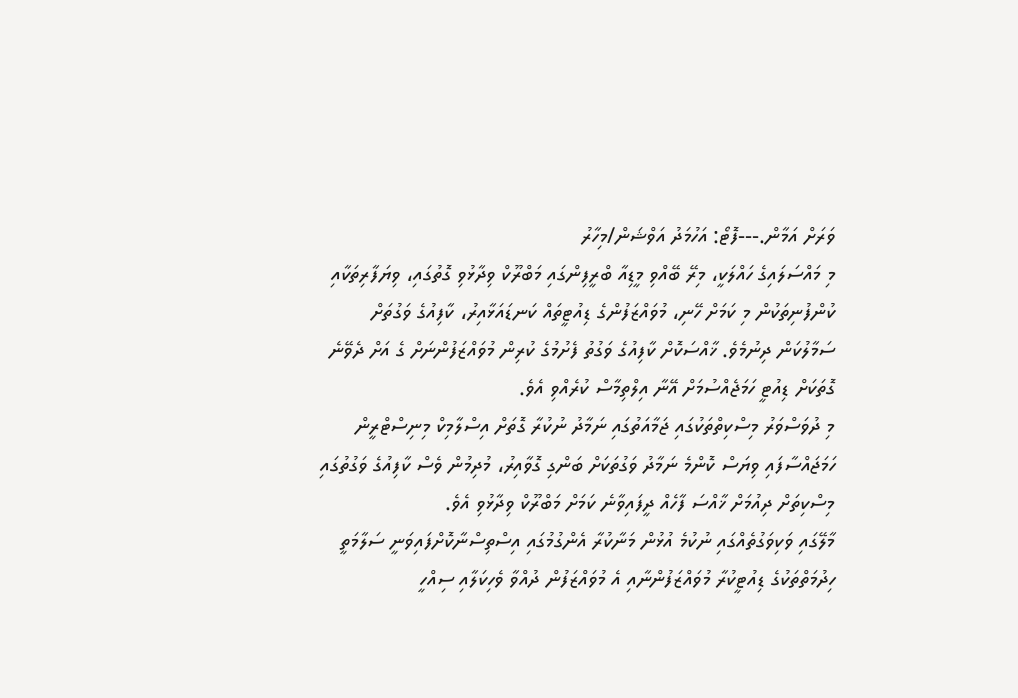ވަރަށް އަމާން.---ފޮޓޯ: އަހުމަދު އަވްޝަން/މިހާރު
މި މައްސަލައިގެ ހައްލަކީ، މިރޭ ބޭއްވި މީޑިއާ ބްރީފިންގައި މަބްރޫކް ވިދާޅުވި ގޮތުގައި، ވިޔަފާރިތަކާއި ކުންފުނިތަކުން މި ކަމަށް ހޭނި، މުވައްޒަފުންގެ ޑިއުޓީތައް ކަނޑައަޅާއިރު، ކާފިއުގެ ވަގުތަށް ސަމާލުކަން ދިނުމެވެ. ޚާއްސަކޮށް ކާފިއުގެ ވަގުތު ފެށުމުގެ ކުރިން މުވައްޒަފުންނަށް ގެ އަށް ދެވޭނެ ގޮތަކަށް ޑިއުޓީ ހަމަޖެއްސުމަށް އޭނާ އިލްތިމާސް ކުރެއްވި އެވެ.
މި ދުވަސްވަރު މިސްކިތްތަކުގައި ޖަމާއަތުގައި ނަމާދު ނުކުރާ ގޮތަށް އިސްލާމިކް މިނިސްޓްރީން ހަމަޖައްސާފައި ވިޔަސް ކޮންމެ ނަމާދު ވަގުތަކަށް ބަންގި ގޮވާއިރު، މުދިމުން ވެސް ކާފިއުގެ ވަގުތުގައި މިސްކިތަށް ދިއުމަށް ޚާއްސަ ފާހެއް ދީފައިވާނެ ކަމަށް މަބްރޫކް ވިދާޅުވި އެވެ.
މާލޭގައި ވަކިވަގުތެއްގައި ނުކުމެ އުޅުން މަނާކުރާ އެންގުމުގައި އިސްތިސްނާކޮށްފައިވަނީ ސަލާމަތީ ހިދުމަތްތަކުގެ ޑިއުޓީކުރާ މުވައްޒަފުންނާއި އެ މުވައްޒަފުން ދުއްވާ ވެހިކަލާއި ސިއްހީ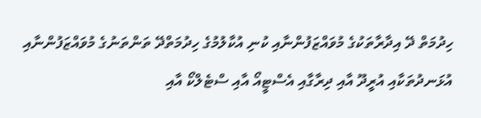ހިދުމަތް ދޭ އިދާރާތަކުގެ މުވައްޒަފުންނާއި ކުނި އުކާލުމުގެ ހިދުމަތްދޭ ތަންތަނުގެ މުވައްޒަފުންނާއި އުޅަނދުތަކާއި އުރީދޫ އާއި ދިރާގާއި އެސްޓީއޯ އާއި ސްޓެލްކޯ އާއި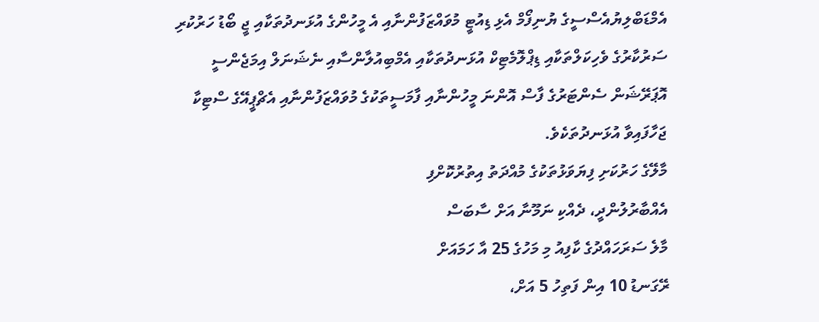އެމްޑަބްލިޔުއެސްސީގެ ޔުނިފޯމް އެޅި ޑިއުޓީ މުވައްޒަފުންނާއި އެ މީހުންގެ އުޅަނދުތަކާއި ޖީ ބޯޑު ހަރުކުރި ސަރުކާރުގެ ވެހިކަލްތަކާއި ޑިޕްލޮމެޓިކް އުޅަނދުތަކާއި އެމްބިއުލާންސާއި ނެޝަނަލް އިމަޖެންސީ އޮޕަރޭޝަން ސެންޓަރުގެ ފާސް އޮންނަ މީހުންނާއި ފާމަސީތަކުގެ މުވައްޒަފުންނާއި އެޗްޕީއޭގެ ސްޓިކާ ޖަހާފައިވާ އުޅަނދުތަކެވެ.
މާލޭގެ ހަރުކަށި ފިޔަވަޅުތަކުގެ މުއްދަތު އިތުރުކޮށްފި
އެއްބާރުލުންދީ، ދެއްކި ނަމޫނާ އަށް ސާބަސް
މާލެ ސަރަހައްދުގެ ކާފިއު މި މަހުގެ 25 އާ ހަމައަށް
ރޭގަނޑު 10 އިން ފަތިހު 5 އަށް،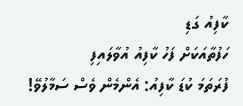ކާފިއު ގަޑި
ހަފުތާއަކަށް ފަހު ކާފިއު އުވާލައިފި
ފުރަތަމަ ކުޑަ ކާފިއު: އެންމެން ވެސް ސަމާލުވޭ!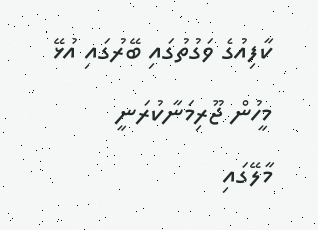ކާފިއުގެ ވަގުތުގައި ބޭރުގައި އުޅޭ މީހުން ޖޫރިމަނާކުރަނީ
މާލޭގައި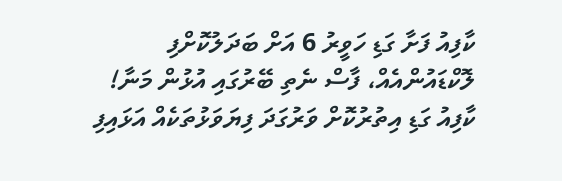ކާފިއު ފަށާ ގަޑި ހަވީރު 6 އަށް ބަދަލުކޮށްފި
ލޮކްޑައުންއެއް، ފާސް ނެތި ބޭރުގައި އުޅުން މަނާ!
ކާފިއު ގަޑި އިތުރުކޮށް ވަރުގަދަ ފިޔަވަޅުތަކެއް އަޅައިފި